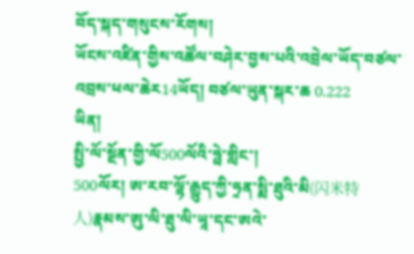བོད་སྐད་གསུངས་རོགས།
ཡོངས་འཛིན་གྱིས་འཚོལ་བཤེར་བྱས་པའི་འབྲེལ་ཡོད་བཙལ་འབྲས་ཕལ་ཆེར14ཡོད། བཙལ་ཡུན་སྐར་ཆ 0.222
ཡིན།
སྤྱི་ལོ་སྔོན་གྱི་ལོ500ལོའི་ཧྥེ་གླིང་།
500ལོར། ཨ་རབ་ལྷོ་རྒྱུད་ཀྱི་ཧྲན་སྨི་ཐུའི་མི(闪米特人)རྣམས་ཨུ་ལི་ཐུ་ལི་ཡཱ་དང་ཨའེ་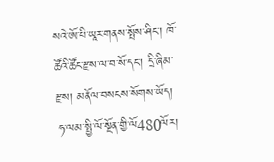སའེ་ཨོ་པི་ཡཱར་གནས་སྤོས་ཤིང་། ཁོ་ཚོའི་ཚོང་རྫས་ལ་བ་སོ་དང་། དྲི་ཞིམ་རྫས། མནོལ་བསངས་སོགས་ཡོད། ཧ་ལམ་སྤྱི་ལོ་སྔོན་གྱི་ལོ480ལོར།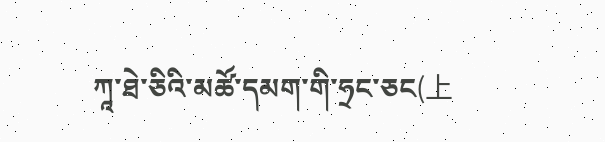ཀཱ་ཐེ་ཅིའི་མཚོ་དམག་གི་ཧྲང་ཅང(上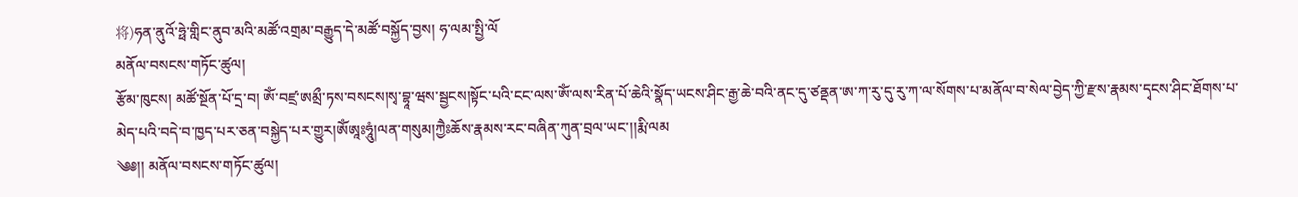将)ཧན་ནུའོ་ཧྥེ་གླིང་ནུབ་མའི་མཚོ་འགྲམ་བརྒྱུད་དེ་མཚོ་བསྐྱོད་བྱས། ཧ་ལམ་སྤྱི་ལོ
མནོལ་བསངས་གཏོང་ཚུལ།
རྩོམ་ཁུངས། མཚོ་སྔོན་པོ་དྲ་བ། ཨོཾ་བཛྲ་ཨམྲྀ་ཏས་བསངས།སྭ་བྷཱ་ཝས་སྦྱངས།སྟོང་པའི་ངང་ལས་ཨོཾ་ལས་རིན་པོ་ཆེའི་སྣོད་ཡངས་ཤིང་རྒྱ་ཆེ་བའི་ནང་དུ་ཙནྡན་ཨ་ཀ་རུ་དུ་རུ་ཀ་ལ་སོགས་པ་མནོལ་བ་སེལ་བྱེད་ཀྱི་རྫས་རྣམས་དྭངས་ཤིང་ཐོགས་པ་མེད་པའི་བདེ་བ་ཁྱད་པར་ཅན་བསྐྱེད་པར་གྱུར།ཨོཾཨཱཿཧཱུཾ།ལན་གསུམ།ཀྱཻཿཆོས་རྣམས་རང་བཞིན་ཀུན་བྲལ་ཡང་།།རྨི་ལམ
༄༅།། མནོལ་བསངས་གཏོང་ཚུལ།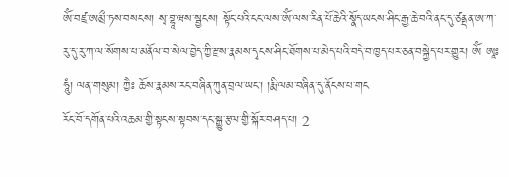ཨོཾ་བཛྲ་ཨམྲྀ་ཏས་བསངས། སྭ་བྷཱ་ཝས་སྦྱངས། སྟོང་པའི་ངང་ལས་ཨོཾ་ལས་རིན་པོ་ཆེའི་སྣོད་ཡངས་ཤིང་རྒྱ་ཆེ་བའི་ནང་དུ་ཙནྡན་ཨ་ཀ་རུ་དུ་རུ་ཀ་ལ་སོགས་པ་མནོལ་བ་སེལ་བྱེད་ཀྱི་རྫས་རྣམས་དྭངས་ཤིང་ཐོགས་པ་མེད་པའི་བདེ་བ་ཁྱད་པར་ཅན་བསྐྱེད་པར་གྱུར། ཨོཾ ཨཱཿ ཧཱུཾ། ལན་གསུམ། ཀྱཻཿ ཆོས་རྣམས་རང་བཞིན་ཀུན་བྲལ་ཡང་། །རྨི་ལམ་བཞིན་དུ་ནོངས་པ་གང
རོང་བོ་དགོན་པའི་འཆམ་གྱི་སྟངས་སྟབས་དང་སྒྱུ་རྩལ་གྱི་སྐོར་བཤད་པ། 2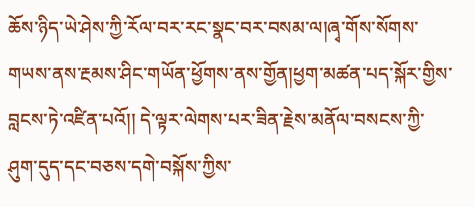ཆོས་ཉིད་ཡེ་ཤེས་ཀྱི་རོལ་བར་རང་སྣང་བར་བསམ་ལ།ཞྭ་གོས་སོགས་གཡས་ནས་རྔམས་ཤིང་གཡོན་ཕྱོགས་ནས་གྱོན།ཕྱག་མཚན་པད་སྐོར་གྱིས་བླངས་ཏེ་འཛིན་པའོ།། དེ་ལྟར་ལེགས་པར་ཟིན་རྗེས་མནོལ་བསངས་ཀྱི་ཤུག་དུད་དང་བཅས་དགེ་བསྐོས་ཀྱིས་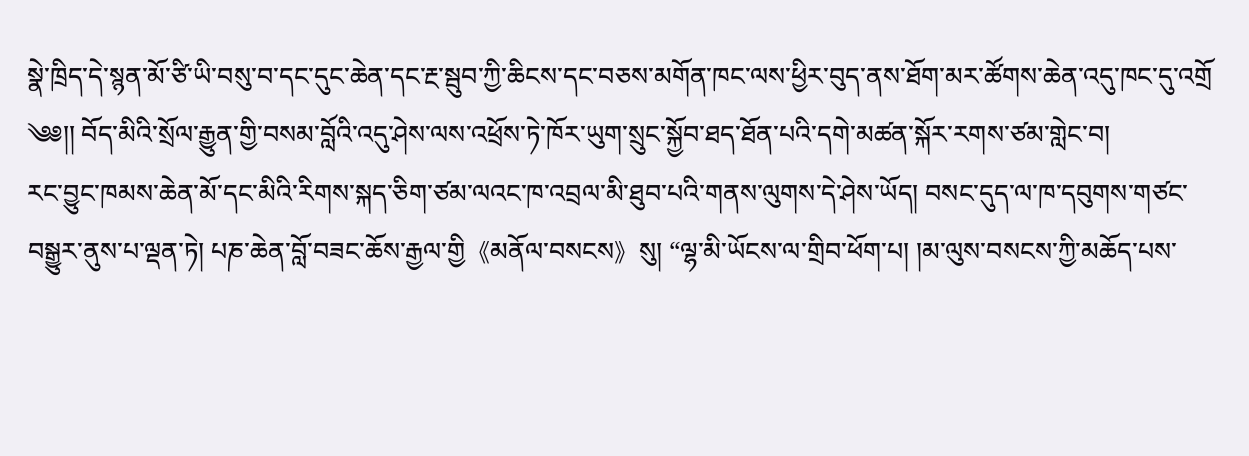སྣེ་ཁྲིད་དེ་སྙན་མོ་ཙི་ཡི་བསུ་བ་དང་དུང་ཆེན་དང་རྔ་སྦུབ་ཀྱི་ཆིངས་དང་བཅས་མགོན་ཁང་ལས་ཕྱིར་བུད་ནས་ཐོག་མར་ཚོགས་ཆེན་འདུ་ཁང་དུ་འགྲོ
༄༅།། བོད་མིའི་སྲོལ་རྒྱུན་གྱི་བསམ་བློའི་འདུ་ཤེས་ལས་འཕྲོས་ཏེ་ཁོར་ཡུག་སྲུང་སྐྱོབ་ཐད་ཐོན་པའི་དགེ་མཚན་སྐོར་རགས་ཙམ་གླེང་བ།
རང་བྱུང་ཁམས་ཆེན་མོ་དང་མིའི་རིགས་སྐད་ཅིག་ཙམ་ལའང་ཁ་འབྲལ་མི་ཐུབ་པའི་གནས་ལུགས་དེ་ཤེས་ཡོད། བསང་དུད་ལ་ཁ་དབུགས་གཙང་བསྒྱུར་ནུས་པ་ལྡན་ཏེ། པཎ་ཆེན་བློ་བཟང་ཆོས་རྒྱལ་གྱི《མནོལ་བསངས》སུ། “ལྷ་མི་ཡོངས་ལ་གྲིབ་ཕོག་པ། །མ་ལུས་བསངས་ཀྱི་མཆོད་པས་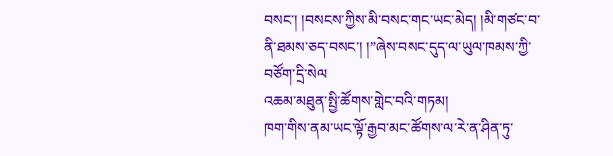བསང་། །བསངས་ཀྱིས་མི་བསང་གང་ཡང་མེད། །མི་གཙང་བ་ནི་ཐམས་ཅད་བསང་། །”ཞེས་བསང་དུད་ལ་ཡུལ་ཁམས་ཀྱི་བཙོག་དྲི་སེལ
འཆམ་མཐུན་སྤྱི་ཚོགས་གླེང་བའི་གཏམ།
ཁག་གིས་ནམ་ཡང་ལྟོ་རྒྱབ་མང་ཚོགས་ལ་རེ་ན་ཤིན་ཏུ་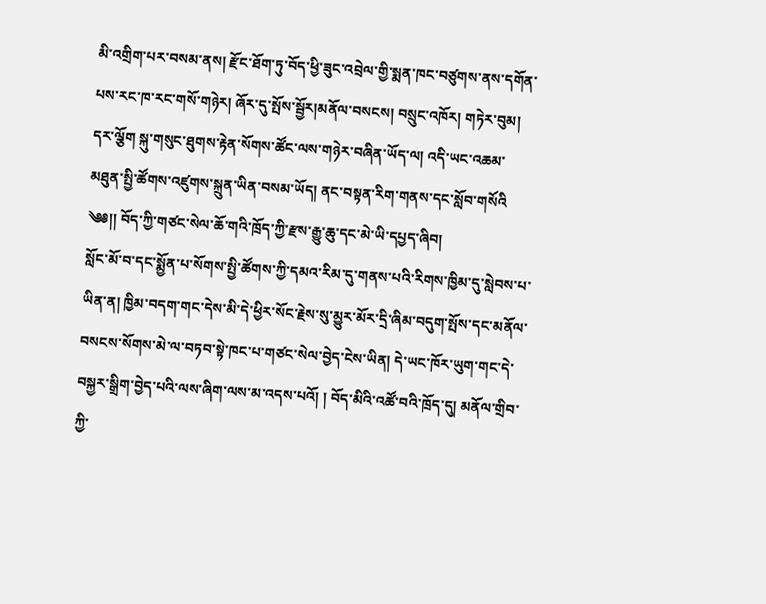མི་འགྲིག་པར་བསམ་ནས། རྫོང་ཐོག་ཏུ་བོད་ཕྱི་ཟུང་འབྲེལ་གྱི་སྨན་ཁང་བཙུགས་ནས་དགོན་པས་རང་ཁ་རང་གསོ་གཉེར། ཞོར་དུ་སྤོས་སྦྱོར།མནོལ་བསངས། བསྲུང་འཁོར། གཏེར་བུམ། དར་ལྕོག སྐུ་གསུང་ཐུགས་རྟེན་སོགས་ཚོང་ལས་གཉེར་བཞིན་ཡོད་ལ། འདི་ཡང་འཆམ་མཐུན་སྤྱི་ཚོགས་འཛུགས་སྐྲུན་ཡིན་བསམ་ཡོད། ནང་བསྟན་རིག་གནས་དང་སློབ་གསོའི
༄༅།། བོད་ཀྱི་གཙང་སེལ་ཆོ་གའི་ཁྲོད་ཀྱི་རྫས་རྒྱུ་ཆུ་དང་མེ་ཡི་དཔྱད་ཞིབ།
སློང་མོ་བ་དང་སྨྱོན་པ་སོགས་སྤྱི་ཚོགས་ཀྱི་དམའ་རིམ་དུ་གནས་པའི་རིགས་ཁྱིམ་དུ་སླེབས་པ་ཡིན་ན། ཁྱིམ་བདག་གང་དེས་མི་དེ་ཕྱིར་སོང་རྗེས་སུ་མྱུར་མོར་དྲི་ཞིམ་བདུག་སྤོས་དང་མནོལ་བསངས་སོགས་མེ་ལ་བཏབ་སྟེ་ཁང་པ་གཙང་སེལ་བྱེད་ངེས་ཡིན། དེ་ཡང་ཁོར་ཡུག་གང་དེ་བསྐྱར་སྒྲིག་བྱེད་པའི་ལས་ཞིག་ལས་མ་འདས་པའོ། ། བོད་མིའི་འཚོ་བའི་ཁྲོད་དུ། མནོལ་གྲིབ་ཀྱི་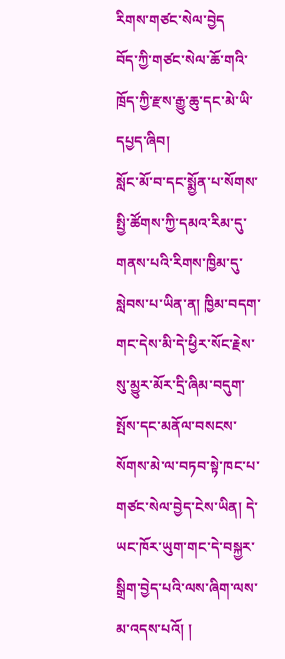རིགས་གཙང་སེལ་བྱེད
བོད་ཀྱི་གཙང་སེལ་ཆོ་གའི་ཁྲོད་ཀྱི་རྫས་རྒྱུ་ཆུ་དང་མེ་ཡི་དཔྱད་ཞིབ།
སློང་མོ་བ་དང་སྨྱོན་པ་སོགས་སྤྱི་ཚོགས་ཀྱི་དམའ་རིམ་དུ་གནས་པའི་རིགས་ཁྱིམ་དུ་སླེབས་པ་ཡིན་ན། ཁྱིམ་བདག་གང་དེས་མི་དེ་ཕྱིར་སོང་རྗེས་སུ་མྱུར་མོར་དྲི་ཞིམ་བདུག་སྤོས་དང་མནོལ་བསངས་སོགས་མེ་ལ་བཏབ་སྟེ་ཁང་པ་གཙང་སེལ་བྱེད་ངེས་ཡིན། དེ་ཡང་ཁོར་ཡུག་གང་དེ་བསྐྱར་སྒྲིག་བྱེད་པའི་ལས་ཞིག་ལས་མ་འདས་པའོ། །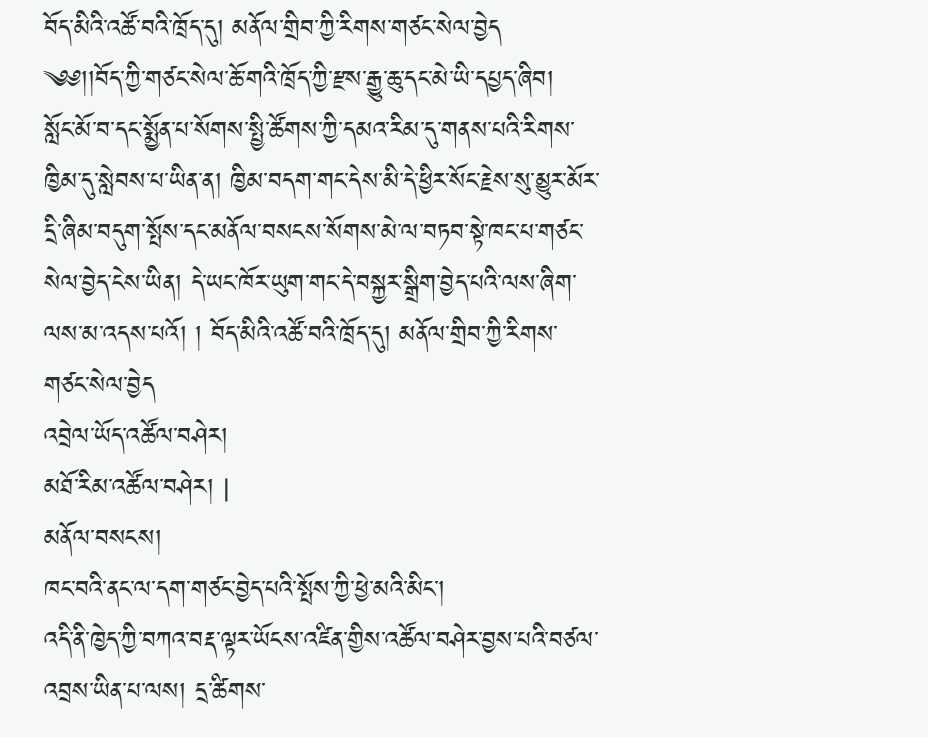བོད་མིའི་འཚོ་བའི་ཁྲོད་དུ། མནོལ་གྲིབ་ཀྱི་རིགས་གཙང་སེལ་བྱེད
༄༅།།བོད་ཀྱི་གཙང་སེལ་ཆོ་གའི་ཁྲོད་ཀྱི་རྫས་རྒྱུ་ཆུ་དང་མེ་ཡི་དཔྱད་ཞིབ།
སློང་མོ་བ་དང་སྨྱོན་པ་སོགས་སྤྱི་ཚོགས་ཀྱི་དམའ་རིམ་དུ་གནས་པའི་རིགས་ཁྱིམ་དུ་སླེབས་པ་ཡིན་ན། ཁྱིམ་བདག་གང་དེས་མི་དེ་ཕྱིར་སོང་རྗེས་སུ་མྱུར་མོར་དྲི་ཞིམ་བདུག་སྤོས་དང་མནོལ་བསངས་སོགས་མེ་ལ་བཏབ་སྟེ་ཁང་པ་གཙང་སེལ་བྱེད་ངེས་ཡིན། དེ་ཡང་ཁོར་ཡུག་གང་དེ་བསྐྱར་སྒྲིག་བྱེད་པའི་ལས་ཞིག་ལས་མ་འདས་པའོ། ། བོད་མིའི་འཚོ་བའི་ཁྲོད་དུ། མནོལ་གྲིབ་ཀྱི་རིགས་གཙང་སེལ་བྱེད
འབྲེལ་ཡོད་འཚོལ་བཤེར།
མཐོ་རིམ་འཚོལ་བཤེར། |
མནོལ་བསངས།
ཁང་བའི་ནང་ལ་དག་གཙང་བྱེད་པའི་སྤོས་ཀྱི་ཕྱེ་མའི་མིང་།
འདི་ནི་ཁྱེད་ཀྱི་བཀའ་བརྡ་ལྟར་ཡོངས་འཛིན་གྱིས་འཚོལ་བཤེར་བྱས་པའི་བཙལ་འབྲས་ཡིན་པ་ལས། དྲ་ཚིགས་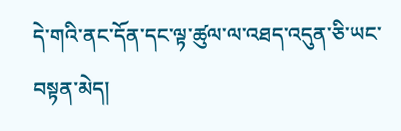དེ་གའི་ནང་དོན་དང་ལྟ་ཚུལ་ལ་འཐད་འདུན་ཅི་ཡང་བསྟན་མེད།